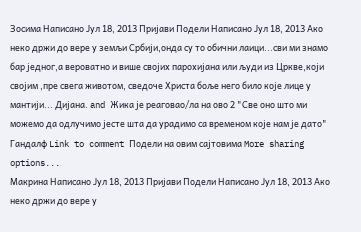Зосима Написано Јул 18, 2013 Пријави Подели Написано Јул 18, 2013 Ако неко држи до вере у земљи Србији,онда су то обични лаици...сви ми знамо бар једног,а вероватно и више својих парохијана или људи из Цркве,који својим ,пре свега животом, сведоче Христа боље него било које лице у мантији... Дијана. and Жика је реаговао/ла на ово 2 "Све оно што ми можемо да одлучимо јесте шта да урадимо са временом које нам је дато" Гандалф Link to comment Подели на овим сајтовима More sharing options...
Макрина Написано Јул 18, 2013 Пријави Подели Написано Јул 18, 2013 Ако неко држи до вере у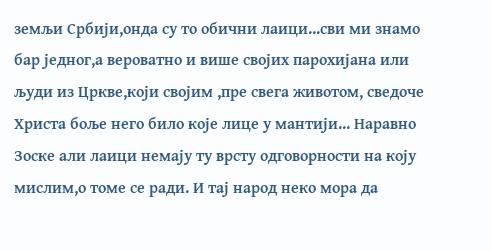земљи Србији,онда су то обични лаици...сви ми знамо бар једног,а вероватно и више својих парохијана или људи из Цркве,који својим ,пре свега животом, сведоче Христа боље него било које лице у мантији... Наравно Зоске али лаици немају ту врсту одговорности на коју мислим,о томе се ради. И тај народ неко мора да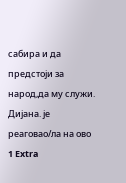сабира и да предстоји за народ,да му служи. Дијана. је реаговао/ла на ово 1 Extra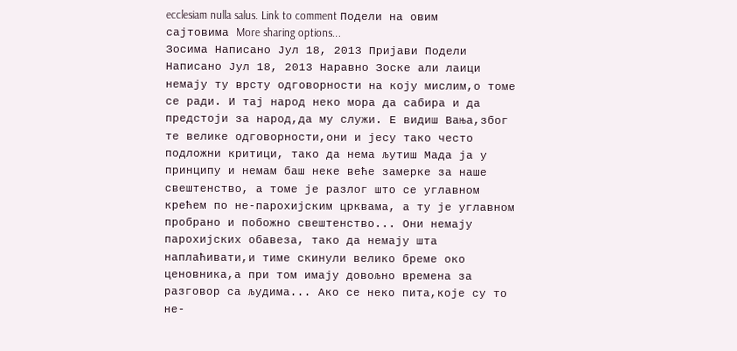ecclesiam nulla salus. Link to comment Подели на овим сајтовима More sharing options...
Зосима Написано Јул 18, 2013 Пријави Подели Написано Јул 18, 2013 Наравно Зоске али лаици немају ту врсту одговорности на коју мислим,о томе се ради. И тај народ неко мора да сабира и да предстоји за народ,да му служи. Е видиш Вања,због те велике одговорности,они и јесу тако често подложни критици, тако да нема љутиш Мада ја у принципу и немам баш неке веће замерке за наше свештенство, а томе је разлог што се углавном крећем по не-парохијским црквама, а ту је углавном пробрано и побожно свештенство... Они немају парохијских обавеза, тако да немају шта наплаћивати,и тиме скинули велико бреме око ценовника,а при том имају довољно времена за разговор са људима... Ако се неко пита,које су то не-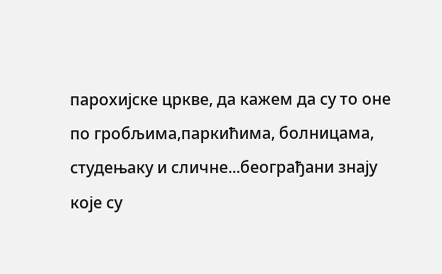парохијске цркве, да кажем да су то оне по гробљима,паркићима, болницама, студењаку и сличне...београђани знају које су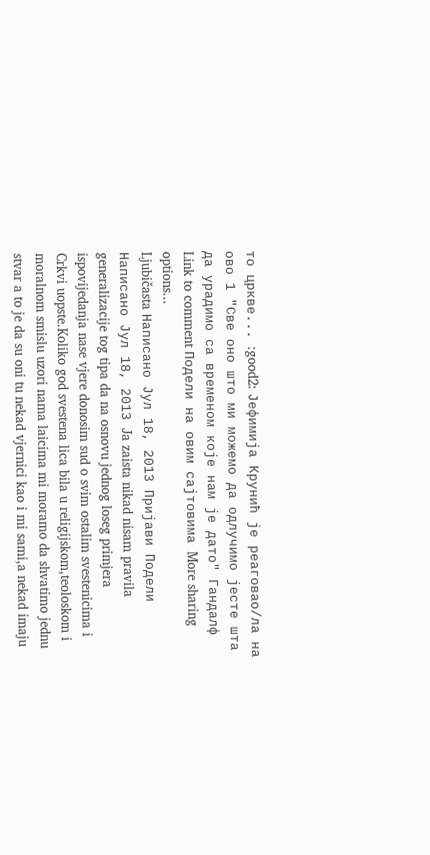то цркве... :good2: Јефимија Крунић је реаговао/ла на ово 1 "Све оно што ми можемо да одлучимо јесте шта да урадимо са временом које нам је дато" Гандалф Link to comment Подели на овим сајтовима More sharing options...
Ljubičasta Написано Јул 18, 2013 Пријави Подели Написано Јул 18, 2013 Ja zaista nikad nisam pravila generalizacije tog tipa da na osnovu jednog loseg primjera ispovijedanja nase vjere donosim sud o svim ostalim svestenicima i Crkvi uopste.Koliko god svestena lica bila u religijskom,teoloskom i moralnom smislu uzori nama laicima mi moramo da shvatimo jednu stvar a to je da su oni tu nekad vjernici kao i mi sami,a nekad imaju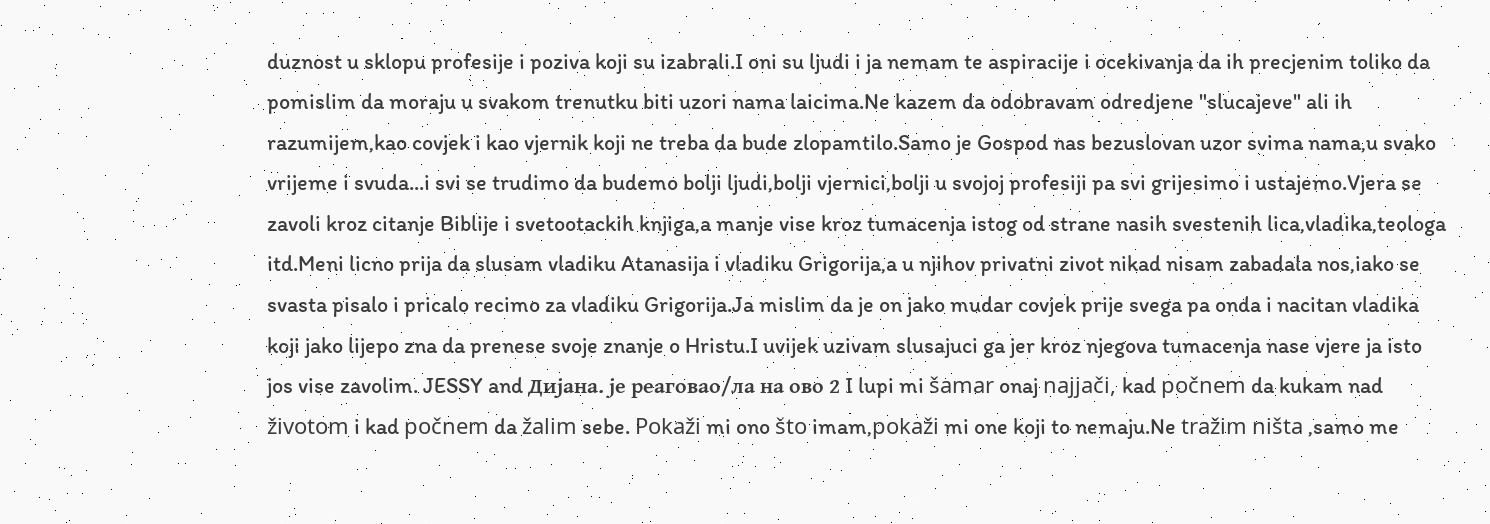duznost u sklopu profesije i poziva koji su izabrali.I oni su ljudi i ja nemam te aspiracije i ocekivanja da ih precjenim toliko da pomislim da moraju u svakom trenutku biti uzori nama laicima.Ne kazem da odobravam odredjene "slucajeve" ali ih razumijem,kao covjek i kao vjernik koji ne treba da bude zlopamtilo.Samo je Gospod nas bezuslovan uzor svima nama,u svako vrijeme i svuda...i svi se trudimo da budemo bolji ljudi,bolji vjernici,bolji u svojoj profesiji pa svi grijesimo i ustajemo.Vjera se zavoli kroz citanje Biblije i svetootackih knjiga,a manje vise kroz tumacenja istog od strane nasih svestenih lica,vladika,teologa itd.Meni licno prija da slusam vladiku Atanasija i vladiku Grigorija,a u njihov privatni zivot nikad nisam zabadala nos,iako se svasta pisalo i pricalo recimo za vladiku Grigorija.Ja mislim da je on jako mudar covjek prije svega pa onda i nacitan vladika koji jako lijepo zna da prenese svoje znanje o Hristu.I uvijek uzivam slusajuci ga jer kroz njegova tumacenja nase vjere ja isto jos vise zavolim. JESSY and Дијана. је реаговао/ла на ово 2 I lupi mi šamar onaj najjači, kad počnem da kukam nad životom i kad počnem da žalim sebe. Pokaži mi ono što imam,pokaži mi one koji to nemaju.Ne tražim ništa ,samo me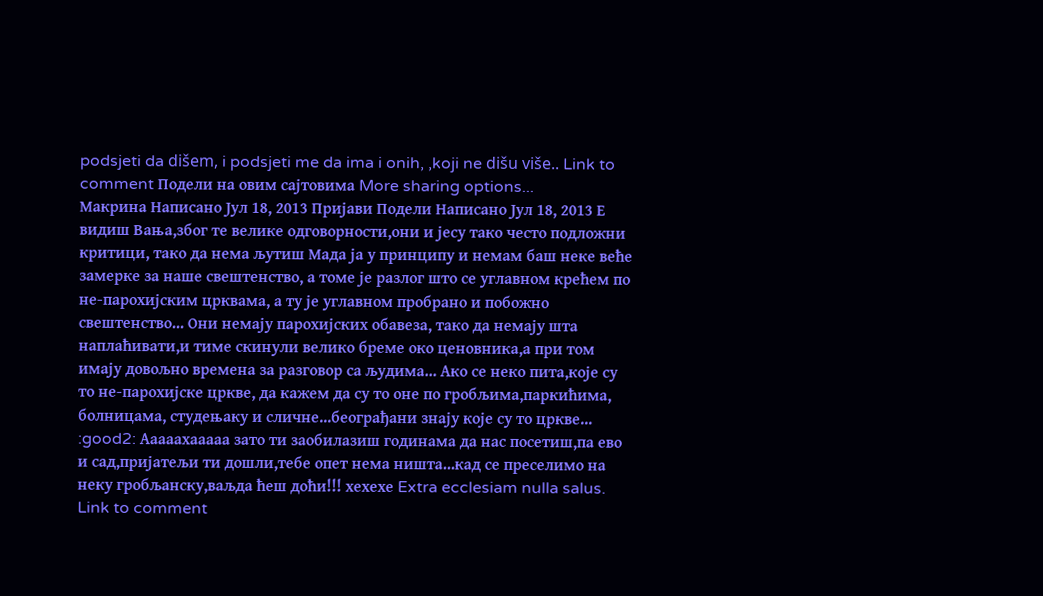podsjeti da dišem, i podsjeti me da ima i onih, ,koji ne dišu više.. Link to comment Подели на овим сајтовима More sharing options...
Макрина Написано Јул 18, 2013 Пријави Подели Написано Јул 18, 2013 Е видиш Вања,због те велике одговорности,они и јесу тако често подложни критици, тако да нема љутиш Мада ја у принципу и немам баш неке веће замерке за наше свештенство, а томе је разлог што се углавном крећем по не-парохијским црквама, а ту је углавном пробрано и побожно свештенство... Они немају парохијских обавеза, тако да немају шта наплаћивати,и тиме скинули велико бреме око ценовника,а при том имају довољно времена за разговор са људима... Ако се неко пита,које су то не-парохијске цркве, да кажем да су то оне по гробљима,паркићима, болницама, студењаку и сличне...београђани знају које су то цркве... :good2: Ааааахааааа зато ти заобилазиш годинама да нас посетиш,па ево и сад,пријатељи ти дошли,тебе опет нема ништа...кад се преселимо на неку гробљанску,ваљда ћеш доћи!!! хехехе Extra ecclesiam nulla salus. Link to comment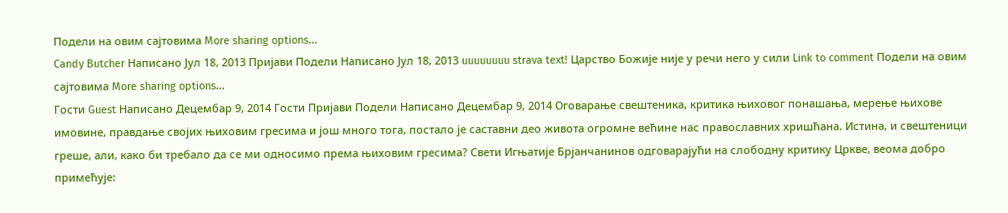Подели на овим сајтовима More sharing options...
Candy Butcher Написано Јул 18, 2013 Пријави Подели Написано Јул 18, 2013 uuuuuuuu strava text! Царство Божије није у речи него у сили Link to comment Подели на овим сајтовима More sharing options...
Гости Guest Написано Децембар 9, 2014 Гости Пријави Подели Написано Децембар 9, 2014 Оговарање свештеника, критика њиховог понашања, мерење њихове имовине, правдање својих њиховим гресима и још много тога, постало је саставни део живота огромне већине нас православних хришћана. Истина, и свештеници греше, али, како би требало да се ми односимо према њиховим гресима? Свети Игњатије Брјанчанинов одговарајући на слободну критику Цркве, веома добро примећује: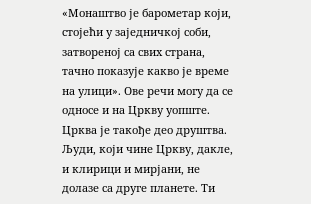«Монаштво је барометар који, стојећи у заједничкој соби, затвореној са свих страна, тачно показује какво је време на улици». Ове речи могу да се односе и на Цркву уопште. Црква је такође део друштва. Људи, који чине Цркву, дакле, и клирици и мирјани, не долазе са друге планете. Ти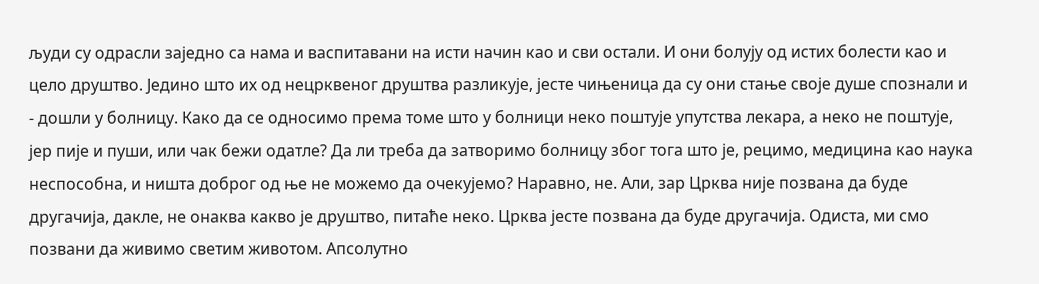људи су одрасли заједно са нама и васпитавани на исти начин као и сви остали. И они болују од истих болести као и цело друштво. Једино што их од нецрквеног друштва разликује, јесте чињеница да су они стање своје душе спознали и - дошли у болницу. Како да се односимо према томе што у болници неко поштује упутства лекара, а неко не поштује, јер пије и пуши, или чак бежи одатле? Да ли треба да затворимо болницу због тога што је, рецимо, медицина као наука неспособна, и ништа доброг од ње не можемо да очекујемо? Наравно, не. Али, зар Црква није позвана да буде другачија, дакле, не онаква какво је друштво, питаће неко. Црква јесте позвана да буде другачија. Одиста, ми смо позвани да живимо светим животом. Апсолутно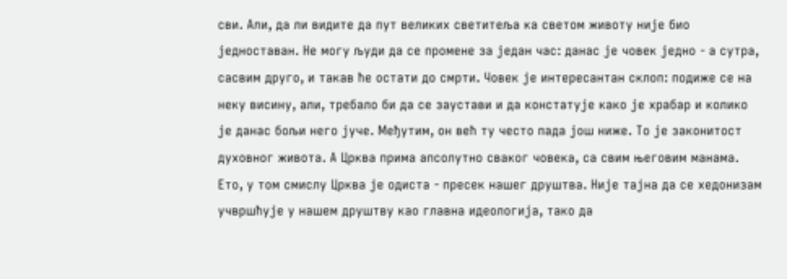сви. Али, да ли видите да пут великих светитеља ка светом животу није био једноставан. Не могу људи да се промене за један час: данас је човек једно - а сутра, сасвим друго, и такав ће остати до смрти. Човек је интересантан склоп: подиже се на неку висину, али, требало би да се заустави и да констатује како је храбар и колико је данас бољи него јуче. Међутим, он већ ту често пада још ниже. То је законитост духовног живота. А Црква прима апсолутно сваког човека, са свим његовим манама. Ето, у том смислу Црква је одиста - пресек нашег друштва. Није тајна да се хедонизам учвршћује у нашем друштву као главна идеологија, тако да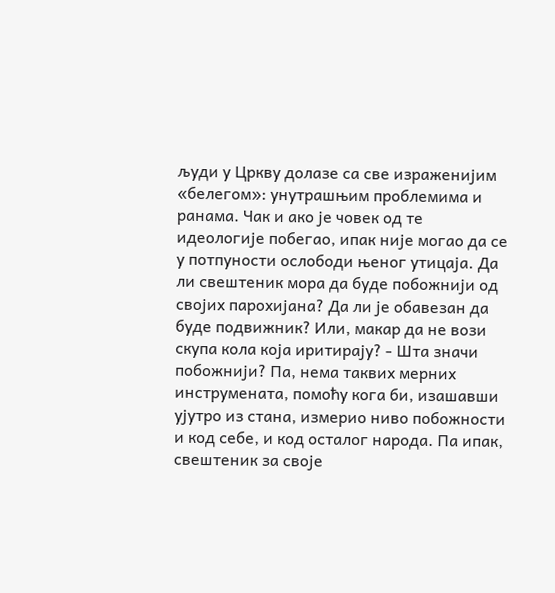људи у Цркву долазе са све израженијим «белегом»: унутрашњим проблемима и ранама. Чак и ако је човек од те идеологије побегао, ипак није могао да се у потпуности ослободи њеног утицаја. Да ли свештеник мора да буде побожнији од својих парохијана? Да ли је обавезан да буде подвижник? Или, макар да не вози скупа кола која иритирају? - Шта значи побожнији? Па, нема таквих мерних инструмената, помоћу кога би, изашавши ујутро из стана, измерио ниво побожности и код себе, и код осталог народа. Па ипак, свештеник за своје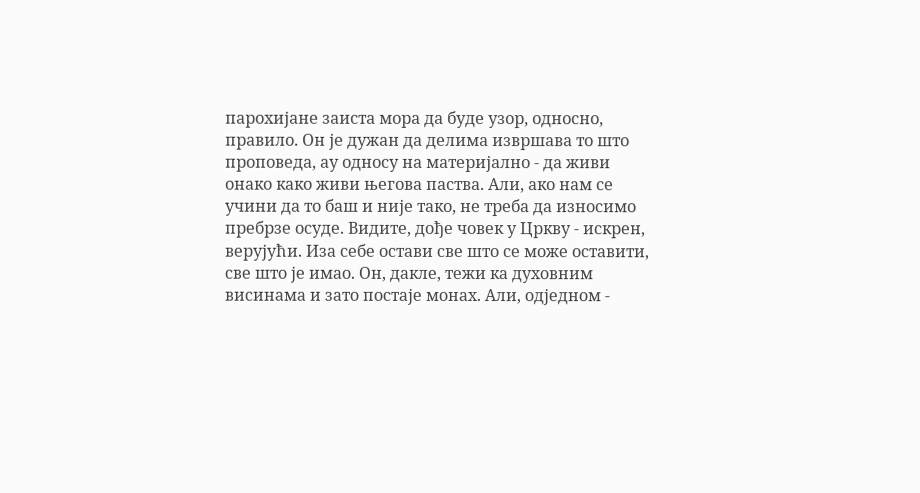парохијане заиста мора да буде узор, односно, правило. Он је дужан да делима извршава то што проповеда, ау односу на материјално - да живи онако како живи његова паства. Али, ако нам се учини да то баш и није тако, не треба да износимо пребрзе осуде. Видите, дође човек у Цркву - искрен, верујући. Иза себе остави све што се може оставити, све што је имао. Он, дакле, тежи ка духовним висинама и зато постаје монах. Али, одједном -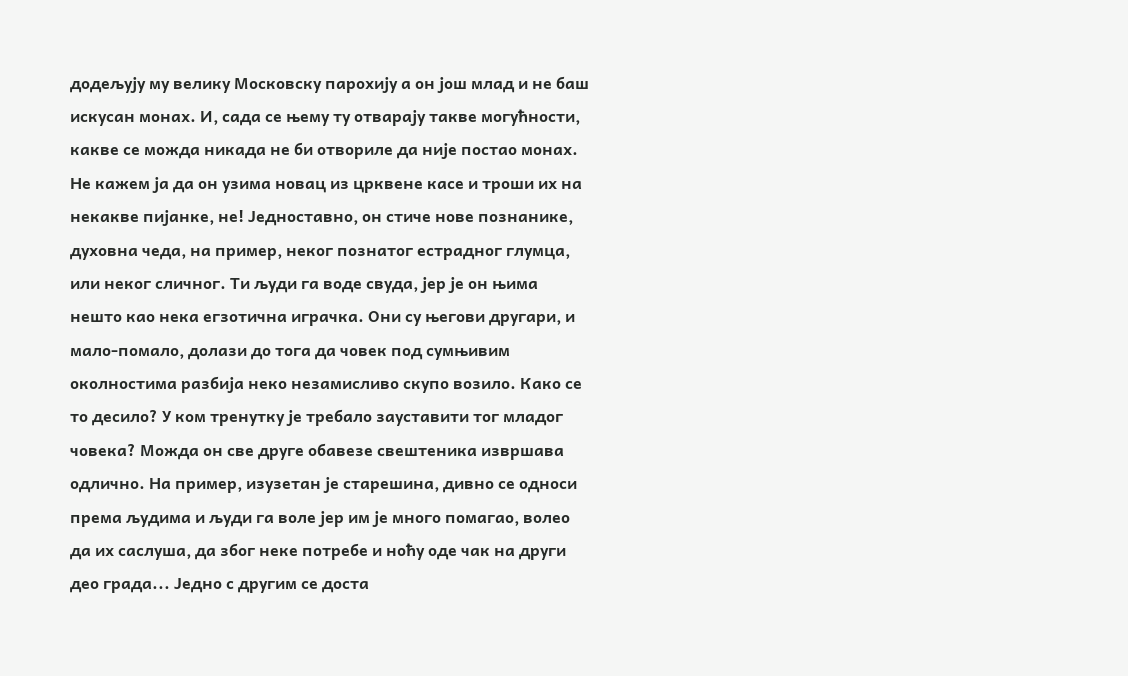додељују му велику Московску парохију а он још млад и не баш искусан монах. И, сада се њему ту отварају такве могућности, какве се можда никада не би отвориле да није постао монах. Не кажем ја да он узима новац из црквене касе и троши их на некакве пијанке, не! Једноставно, он стиче нове познанике, духовна чеда, на пример, неког познатог естрадног глумца, или неког сличног. Ти људи га воде свуда, јер је он њима нешто као нека егзотична играчка. Они су његови другари, и мало-помало, долази до тога да човек под сумњивим околностима разбија неко незамисливо скупо возило. Како се то десило? У ком тренутку је требало зауставити тог младог човека? Можда он све друге обавезе свештеника извршава одлично. На пример, изузетан је старешина, дивно се односи према људима и људи га воле јер им је много помагао, волео да их саслуша, да због неке потребе и ноћу оде чак на други део града... Једно с другим се доста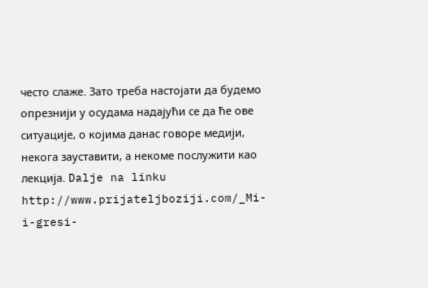често слаже. Зато треба настојати да будемо опрезнији у осудама надајући се да ће ове ситуације, о којима данас говоре медији, некога зауставити, а некоме послужити као лекција. Dalje na linku http://www.prijateljboziji.com/_Mi-i-gresi-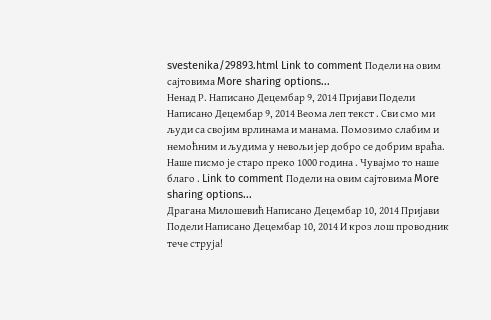svestenika/29893.html Link to comment Подели на овим сајтовима More sharing options...
Ненад Р. Написано Децембар 9, 2014 Пријави Подели Написано Децембар 9, 2014 Веома леп текст . Сви смо ми људи са својим врлинама и манама. Помозимо слабим и немоћним и људима у невољи јер добро се добрим враћа. Наше писмо је старо преко 1000 година . Чувајмо то наше благо . Link to comment Подели на овим сајтовима More sharing options...
Драгана Милошевић Написано Децембар 10, 2014 Пријави Подели Написано Децембар 10, 2014 И кроз лош проводник тече струја!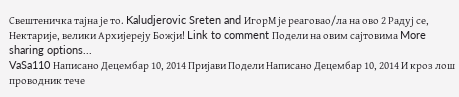Свештеничка тајна је то. Kaludjerovic Sreten and ИгорМ је реаговао/ла на ово 2 Радуј се, Нектарије, велики Архијереју Божји! Link to comment Подели на овим сајтовима More sharing options...
VaSa110 Написано Децембар 10, 2014 Пријави Подели Написано Децембар 10, 2014 И кроз лош проводник тече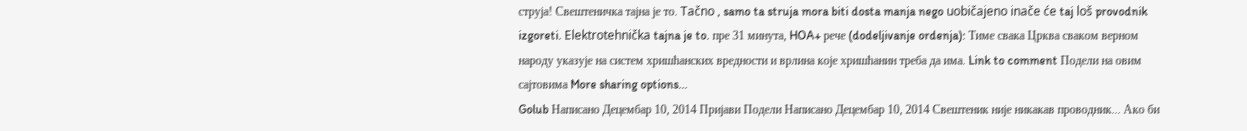струја! Свештеничка тајна је то. Tačno , samo ta struja mora biti dosta manja nego uobičajeno inače će taj loš provodnik izgoreti. Elektrotehnička tajna je to. пре 31 минута, HOA+ рече (dodeljivanje ordenja): Тиме свака Црква сваком верном народу указује на систем хришћанских вредности и врлина које хришћанин треба да има. Link to comment Подели на овим сајтовима More sharing options...
Golub Написано Децембар 10, 2014 Пријави Подели Написано Децембар 10, 2014 Свештеник није никакав проводник... Ако би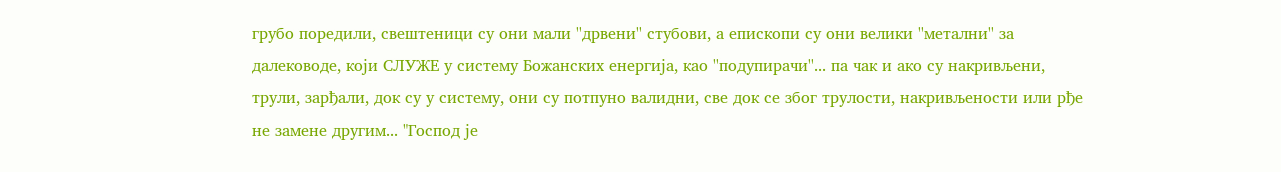грубо поредили, свештеници су они мали ''дрвени'' стубови, а епископи су они велики ''метални'' за далеководе, који СЛУЖЕ у систему Божанских енергија, као ''подупирачи''... па чак и ако су накривљени, трули, зарђали, док су у систему, они су потпуно валидни, све док се због трулости, накривљености или рђе не замене другим... "Господ је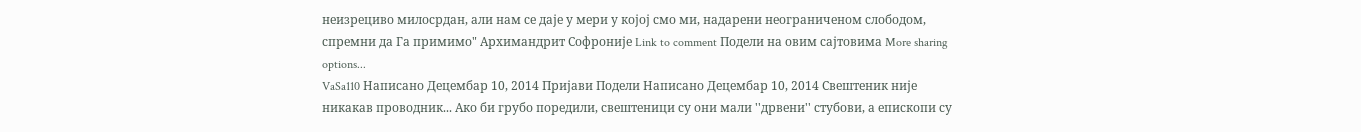неизрециво милосрдан, али нам се даје у мери у којој смо ми, надарени неограниченом слободом, спремни да Га примимо" Архимандрит Софроније Link to comment Подели на овим сајтовима More sharing options...
VaSa110 Написано Децембар 10, 2014 Пријави Подели Написано Децембар 10, 2014 Свештеник није никакав проводник... Ако би грубо поредили, свештеници су они мали ''дрвени'' стубови, а епископи су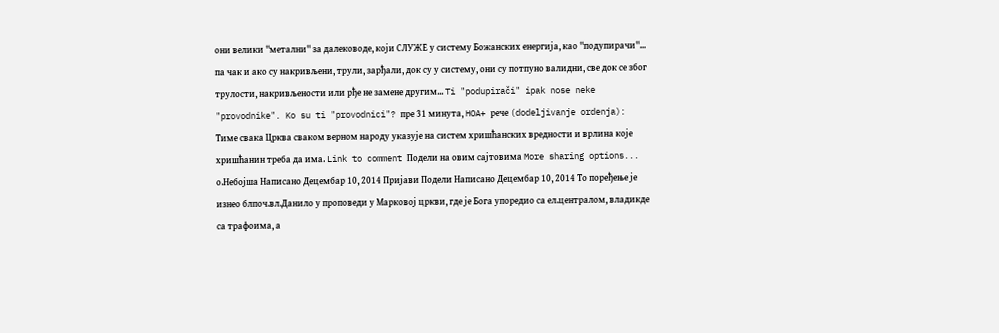они велики ''метални'' за далеководе, који СЛУЖЕ у систему Божанских енергија, као ''подупирачи''... па чак и ако су накривљени, трули, зарђали, док су у систему, они су потпуно валидни, све док се због трулости, накривљености или рђе не замене другим... Ti "podupirači" ipak nose neke "provodnike". Ko su ti "provodnici"? пре 31 минута, HOA+ рече (dodeljivanje ordenja): Тиме свака Црква сваком верном народу указује на систем хришћанских вредности и врлина које хришћанин треба да има. Link to comment Подели на овим сајтовима More sharing options...
о.Небојша Написано Децембар 10, 2014 Пријави Подели Написано Децембар 10, 2014 То поређење је изнео блпоч.вл.Данило у проповеди у Марковој цркви, где је Бога упоредио са ел.централом, владикде са трафоима, а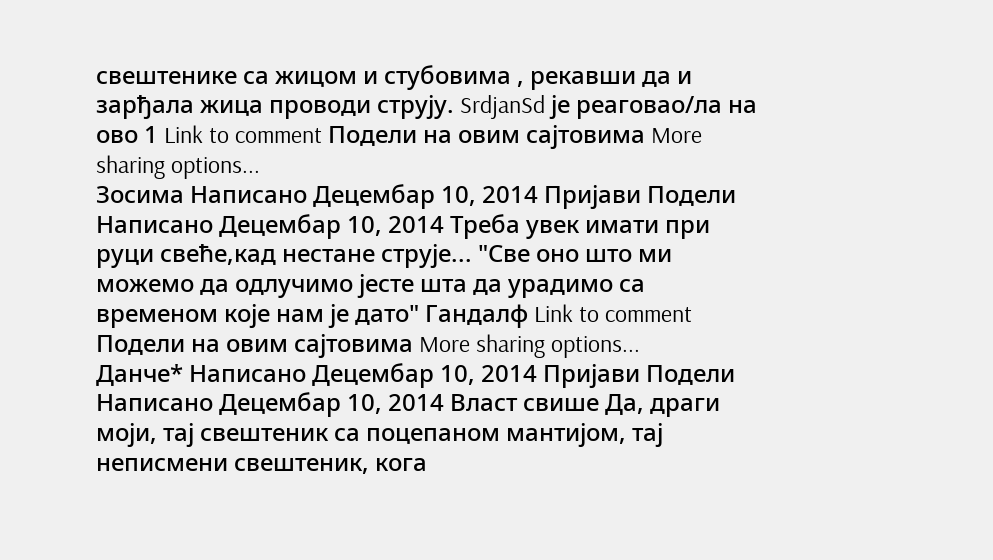свештенике са жицом и стубовима , рекавши да и зарђала жица проводи струју. SrdjanSd је реаговао/ла на ово 1 Link to comment Подели на овим сајтовима More sharing options...
Зосима Написано Децембар 10, 2014 Пријави Подели Написано Децембар 10, 2014 Треба увек имати при руци свеће,кад нестане струје... "Све оно што ми можемо да одлучимо јесте шта да урадимо са временом које нам је дато" Гандалф Link to comment Подели на овим сајтовима More sharing options...
Данче* Написано Децембар 10, 2014 Пријави Подели Написано Децембар 10, 2014 Власт свише Да, драги моји, тај свештеник са поцепаном мантијом, тај неписмени свештеник, кога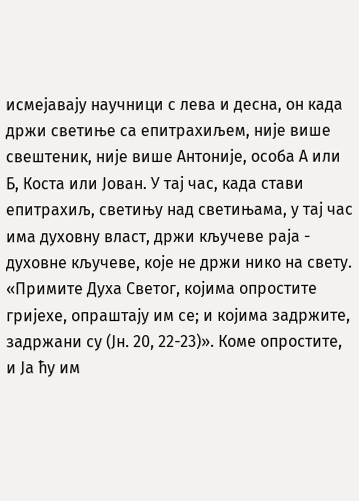исмејавају научници с лева и десна, он када држи светиње са епитрахиљем, није више свештеник, није више Антоније, особа А или Б, Коста или Јован. У тај час, када стави епитрахиљ, светињу над светињама, у тај час има духовну власт, држи кључеве раја - духовне кључеве, које не држи нико на свету. «Примите Духа Светог, којима опростите гријехе, опраштају им се; и којима задржите, задржани су (Јн. 20, 22-23)». Коме опростите, и Ја ћу им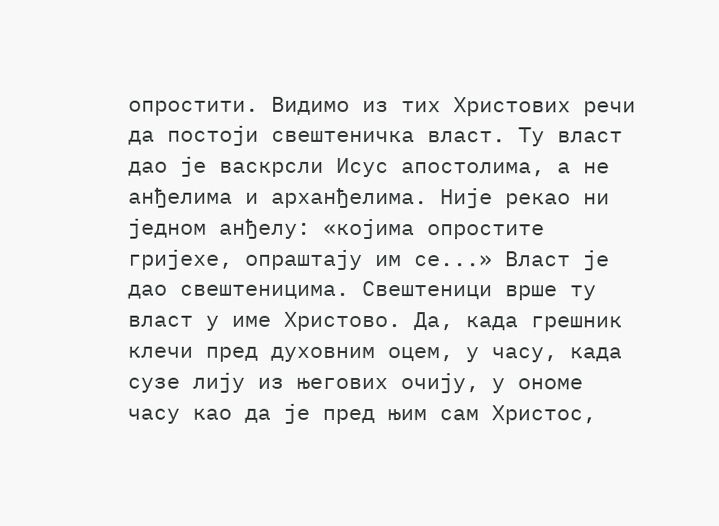опростити. Видимо из тих Христових речи да постоји свештеничка власт. Ту власт дао је васкрсли Исус апостолима, а не анђелима и арханђелима. Није рекао ни једном анђелу: «којима опростите гријехе, опраштају им се...» Власт је дао свештеницима. Свештеници врше ту власт у име Христово. Да, када грешник клечи пред духовним оцем, у часу, када сузе лију из његових очију, у ономе часу као да је пред њим сам Христос,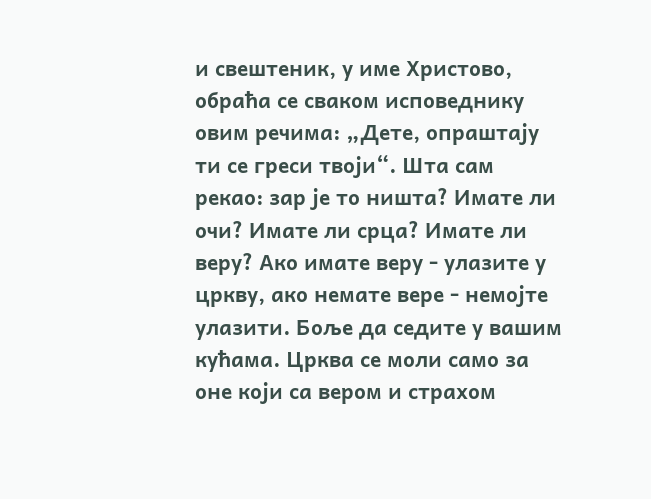и свештеник, у име Христово, обраћа се сваком исповеднику овим речима: „Дете, опраштају ти се греси твоји“. Шта сам рекао: зар је то ништа? Имате ли очи? Имате ли срца? Имате ли веру? Ако имате веру - улазите у цркву, ако немате вере - немојте улазити. Боље да седите у вашим кућама. Црква се моли само за оне који са вером и страхом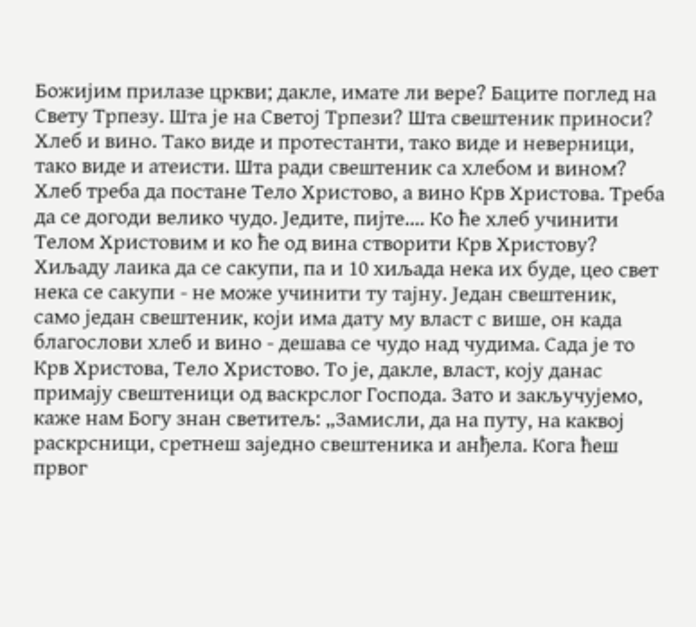Божијим прилазе цркви; дакле, имате ли вере? Баците поглед на Свету Трпезу. Шта је на Светој Трпези? Шта свештеник приноси? Хлеб и вино. Тако виде и протестанти, тако виде и неверници, тако виде и атеисти. Шта ради свештеник са хлебом и вином? Хлеб треба да постане Тело Христово, а вино Крв Христова. Треба да се догоди велико чудо. Једите, пијте.... Ко ће хлеб учинити Телом Христовим и ко ће од вина створити Крв Христову? Хиљаду лаика да се сакупи, па и 10 хиљада нека их буде, цео свет нека се сакупи - не може учинити ту тајну. Један свештеник, само један свештеник, који има дату му власт с више, он када благослови хлеб и вино - дешава се чудо над чудима. Сада је то Крв Христова, Тело Христово. То је, дакле, власт, коју данас примају свештеници од васкрслог Господа. Зато и закључујемо, каже нам Богу знан светитељ: „Замисли, да на путу, на каквој раскрсници, сретнеш заједно свештеника и анђела. Кога ћеш првог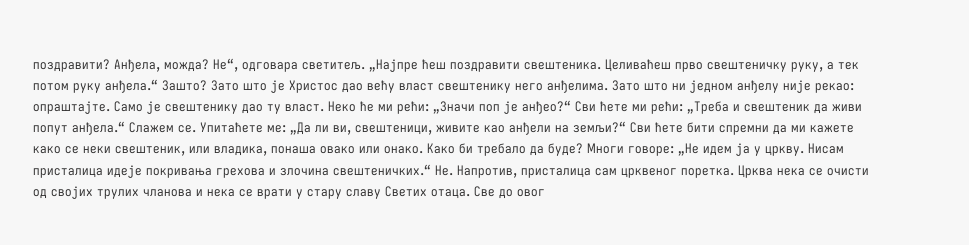поздравити? Анђела, можда? Не“, одговара светитељ. „Најпре ћеш поздравити свештеника. Целиваћеш прво свештеничку руку, а тек потом руку анђела.“ Зашто? Зато што је Христос дао већу власт свештенику него анђелима. Зато што ни једном анђелу није рекао: опраштајте. Само је свештенику дао ту власт. Неко ће ми рећи: „Значи поп је анђео?“ Сви ћете ми рећи: „Треба и свештеник да живи попут анђела.“ Слажем се. Упитаћете ме: „Да ли ви, свештеници, живите као анђели на земљи?“ Сви ћете бити спремни да ми кажете како се неки свештеник, или владика, понаша овако или онако. Како би требало да буде? Многи говоре: „Не идем ја у цркву. Нисам присталица идеје покривања грехова и злочина свештеничких.“ Не. Напротив, присталица сам црквеног поретка. Црква нека се очисти од својих трулих чланова и нека се врати у стару славу Светих отаца. Све до овог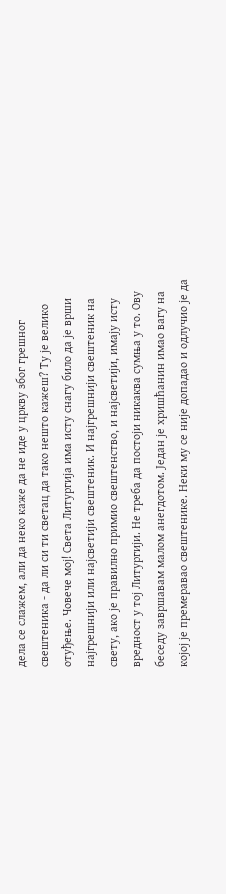дела се слажем, али да неко каже да не иде у цркву због грешног свештеника - да ли си ти светац да тако нешто кажеш? Ту је велико отуђење. Човече мој! Света Литургија има исту снагу било да је врши најгрешнији или најсветији свештеник. И најгрешнији свештеник на свету, ако је правилно примио свештенство, и најсветији, имају исту вредност у тој Литургији. Не треба да постоји никаква сумња у то. Ову беседу завршавам малом анегдотом. Један је хришћанин имао вагу на којој је премеравао свештенике. Неки му се није допадао и одлучио је да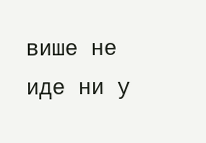више не иде ни у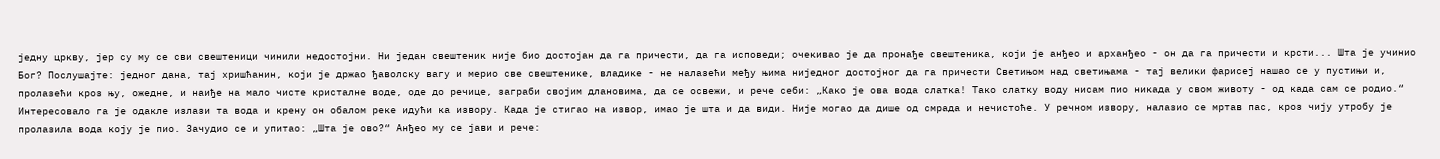једну цркву, јер су му се сви свештеници чинили недостојни. Ни један свештеник није био достојан да га причести, да га исповеди; очекивао је да пронађе свештеника, који је анђео и арханђео - он да га причести и крсти... Шта је учинио Бог? Послушајте: једног дана, тај хришћанин, који је држао ђаволску вагу и мерио све свештенике, владике - не налазећи међу њима ниједног достојног да га причести Светињом над светињама - тај велики фарисеј нашао се у пустињи и, пролазећи кроз њу, ожедне, и наиђе на мало чисте кристалне воде, оде до речице, заграби својим длановима, да се освежи, и рече себи: „Како је ова вода слатка! Тако слатку воду нисам пио никада у свом животу - од када сам се родио.“ Интересовало га је одакле излази та вода и крену он обалом реке идући ка извору. Када је стигао на извор, имао је шта и да види. Није могао да дише од смрада и нечистоће. У речном извору, налазио се мртав пас, кроз чију утробу је пролазила вода коју је пио. Зачудио се и упитао: „Шта је ово?“ Анђео му се јави и рече: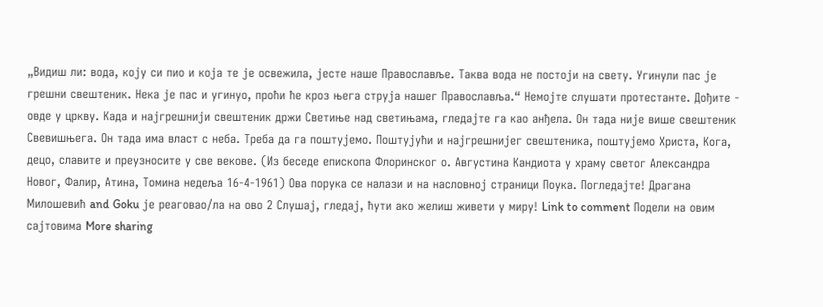„Видиш ли: вода, коју си пио и која те је освежила, јесте наше Православље. Таква вода не постоји на свету. Угинули пас је грешни свештеник. Нека је пас и угинуо, проћи ће кроз њега струја нашег Православља.“ Немојте слушати протестанте. Дођите - овде у цркву. Када и најгрешнији свештеник држи Светиње над светињама, гледајте га као анђела. Он тада није више свештеник Свевишњега. Он тада има власт с неба. Треба да га поштујемо. Поштујући и најгрешнијег свештеника, поштујемо Христа, Кога, децо, славите и преузносите у све векове. (Из беседе епископа Флоринског о. Августина Кандиота у храму светог Александра Новог, Фалир, Атина, Томина недеља 16-4-1961) Ова порука се налази и на насловној страници Поука. Погледајте! Драгана Милошевић and Goku је реаговао/ла на ово 2 Слушај, гледај, ћути ако желиш живети у миру! Link to comment Подели на овим сајтовима More sharing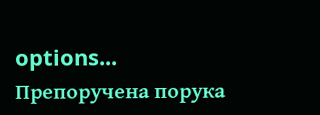options...
Препоручена порука